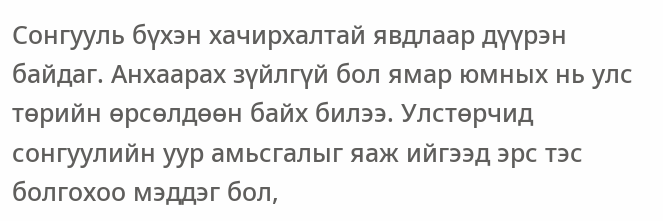Сонгууль бүхэн хачирхалтай явдлаар дүүрэн байдаг. Анхаарах зүйлгүй бол ямар юмных нь улс төрийн өрсөлдөөн байх билээ. Улстөрчид сонгуулийн уур амьсгалыг яаж ийгээд эрс тэс болгохоо мэддэг бол,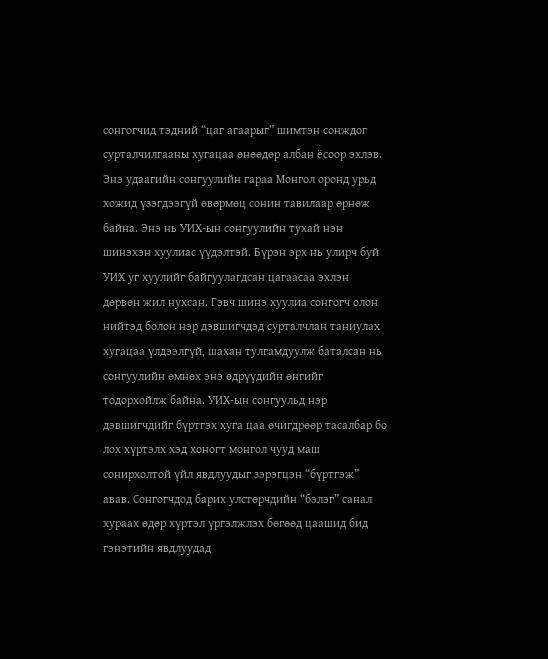сонгогчид тэдний “цаг агаарыг” шимтэн сонждог сурталчилгааны хугацаа өнөөдөр албан ёсоор эхлэв. Энэ удаагийн сонгуулийн гараа Монгол оронд урьд хожид үзэгдээгүй өвөрмөц сонин тавилаар өрнөж байна. Энэ нь УИХ-ын сонгуулийн тухай нэн шинэхэн хуулиас үүдэлтэй. Бүрэн эрх нь улирч буй УИХ уг хуулийг байгуулагдсан цагаасаа эхлэн дөрвөн жил нухсан. Гэвч шинэ хуулиа сонгогч олон нийтэд болон нэр дэвшигчдэд сурталчлан таниулах хугацаа үлдээлгүй, шахан тулгамдуулж баталсан нь сонгуулийн өмнөх энэ өдрүүдийн өнгийг тодорхойлж байна. УИХ-ын сонгуульд нэр дэвшигчдийг бүртгэх хуга цаа өчигдрөөр тасалбар бо лох хүртэлх хэд хоногт монгол чууд маш сонирхолтой үйл явдлуудыг зэрэгцэн “бүртгэж” авав. Сонгогчдод барих улстөрчдийн “бэлэг” санал хураах өдөр хүртэл үргэлжлэх бөгөөд цаашид бид гэнэтийн явдлуудад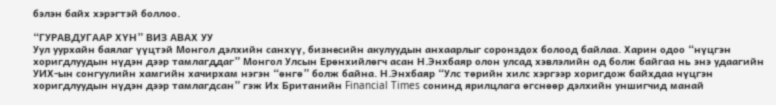бэлэн байх хэрэгтэй боллоо.

“ГУРАВДУГААР ХҮН” ВИЗ АВАХ УУ
Уул уурхайн баялаг үүцтэй Монгол дэлхийн санхүү, бизнесийн акулуудын анхаарлыг соронздох болоод байлаа. Харин одоо “нүцгэн хоригдлуудын нүдэн дээр тамлагддаг” Монгол Улсын Ерөнхийлөгч асан Н.Энхбаяр олон улсад хэвлэлийн од болж байгаа нь энэ удаагийн УИХ-ын сонгуулийн хамгийн хачирхам нэгэн “өнгө” болж байна. Н.Энхбаяр “Улс төрийн хилс хэргээр хоригдож байхдаа нүцгэн хоригдлуудын нүдэн дээр тамлагдсан” гэж Их Британийн Financial Times сонинд ярилцлага өгснөөр дэлхийн уншигчид манай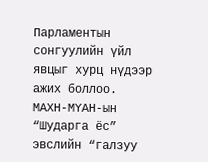Парламентын сонгуулийн үйл явцыг хурц нүдээр ажих боллоо. МАХН-МҮАН-ын “Шударга ёс” эвслийн “галзуу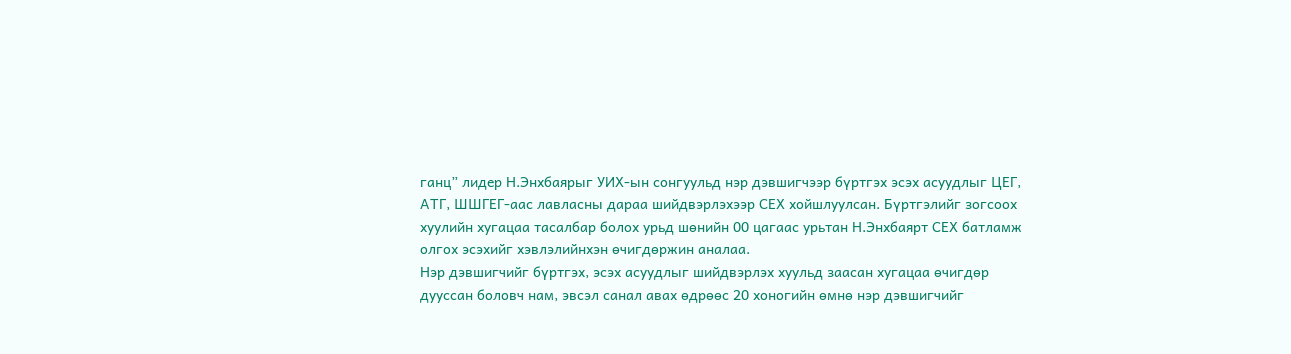ганц” лидер Н.Энхбаярыг УИХ-ын сонгуульд нэр дэвшигчээр бүртгэх эсэх асуудлыг ЦЕГ, АТГ, ШШГЕГ-аас лавласны дараа шийдвэрлэхээр СЕХ хойшлуулсан. Бүртгэлийг зогсоох хуулийн хугацаа тасалбар болох урьд шөнийн 00 цагаас урьтан Н.Энхбаярт СЕХ батламж олгох эсэхийг хэвлэлийнхэн өчигдөржин аналаа.
Нэр дэвшигчийг бүртгэх, эсэх асуудлыг шийдвэрлэх хуульд заасан хугацаа өчигдөр дууссан боловч нам, эвсэл санал авах өдрөөс 20 хоногийн өмнө нэр дэвшигчийг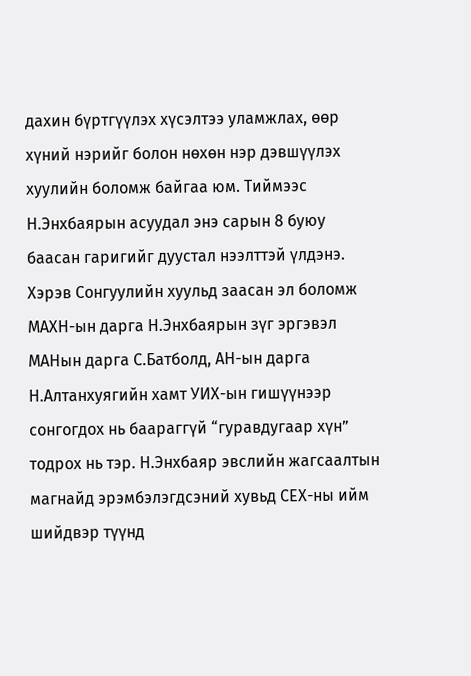дахин бүртгүүлэх хүсэлтээ уламжлах, өөр хүний нэрийг болон нөхөн нэр дэвшүүлэх хуулийн боломж байгаа юм. Тиймээс Н.Энхбаярын асуудал энэ сарын 8 буюу баасан гаригийг дуустал нээлттэй үлдэнэ. Хэрэв Сонгуулийн хуульд заасан эл боломж МАХН-ын дарга Н.Энхбаярын зүг эргэвэл МАНын дарга С.Батболд, АН-ын дарга Н.Алтанхуягийн хамт УИХ-ын гишүүнээр сонгогдох нь баараггүй “гуравдугаар хүн” тодрох нь тэр. Н.Энхбаяр эвслийн жагсаалтын магнайд эрэмбэлэгдсэний хувьд СЕХ-ны ийм шийдвэр түүнд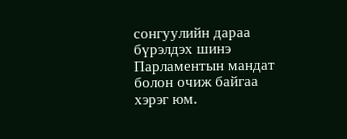сонгуулийн дараа бүрэлдэх шинэ Парламентын мандат болон очиж байгаа хэрэг юм.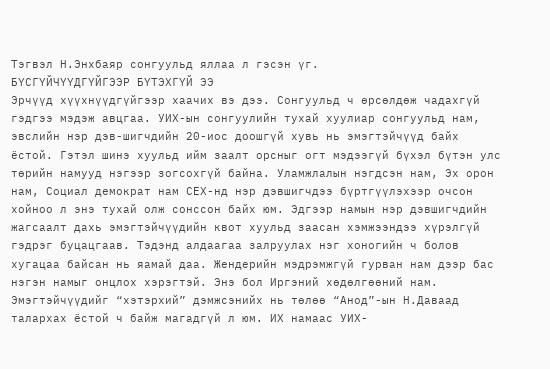Тэгвэл Н.Энхбаяр сонгуульд яллаа л гэсэн үг.
БҮСГҮЙЧҮҮДГҮЙГЭЭР БҮТЭХГҮЙ ЭЭ
Эрчүүд хүүхнүүдгүйгээр хаачих вэ дээ. Сонгуульд ч өрсөлдөж чадахгүй гэдгээ мэдэж авцгаа. УИХ-ын сонгуулийн тухай хуулиар сонгуульд нам, эвслийн нэр дэв-шигчдийн 20-иос доошгүй хувь нь эмэгтэйчүүд байх ёстой. Гэтэл шинэ хуульд ийм заалт орсныг огт мэдээгүй бүхэл бүтэн улс төрийн намууд нэгээр зогсохгүй байна. Уламжлалын нэгдсэн нам, Эх орон нам, Социал демократ нам СЕХ-нд нэр дэвшигчдээ бүртгүүлэхээр очсон хойноо л энэ тухай олж сонссон байх юм. Эдгээр намын нэр дэвшигчдийн жагсаалт дахь эмэгтэйчүүдийн квот хуульд заасан хэмжээндээ хүрэлгүй гэдрэг буцацгаав. Тэдэнд алдаагаа залруулах нэг хоногийн ч болов хугацаа байсан нь яамай даа. Жендерийн мэдрэмжгүй гурван нам дээр бас нэгэн намыг онцлох хэрэгтэй. Энэ бол Иргэний хөдөлгөөний нам. Эмэгтэйчүүдийг “хэтэрхий” дэмжсэнийх нь төлөө “Анод”-ын Н.Даваад талархах ёстой ч байж магадгүй л юм. ИХ намаас УИХ-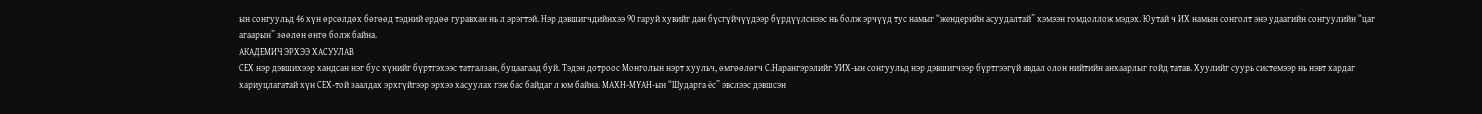ын сонгуульд 46 хүн өрсөлдөх бөгөөд тэдний ердөө гуравхан нь л эрэгтэй. Нэр дэвшигчдийнхээ 90 гаруй хувийг дан бүсгүйчүүдээр бүрдүүлснээс нь болж эрчүүд тус намыг “жендерийн асуудалтай” хэмээн гомдоллож мэдэх. Юутай ч ИХ намын сонголт энэ удаагийн сонгуулийн “цаг агаарын” зөөлөн өнгө болж байна.
АКАДЕМИЧ ЭРХЭЭ ХАСУУЛАВ
СЕХ нэр дэвшихээр хандсан нэг бус хүнийг бүртгэхээс татгалзан, буцаагаад буй. Тэдэн дотроос Монголын нэрт хуульч, өмгөөлөгч С.Нарангэрэлийг УИХ-ын сонгуульд нэр дэвшигчээр бүртгээгүй явдал олон нийтийн анхаарлыг гойд татав. Хуулийг суурь системээр нь нэвт хардаг хариуцлагатай хүн СЕХ-той заалдах эрхгүйгээр эрхээ хасуулах гэж бас байдаг л юм байна. МАХН-МҮАН-ын “Шударга ёс” эвслээс дэвшсэн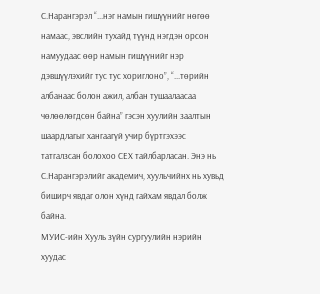С.Нарангэрэл “...нэг намын гишүүнийг нөгөө намаас, эвслийн тухайд түүнд нэгдэн орсон намуудаас өөр намын гишүүнийг нэр дэвшүүлэхийг тус тус хориглоно”, “...төрийн албанаас болон ажил, албан тушаалаасаа чөлөөлөгдсөн байна” гэсэн хуулийн заалтын шаардлагыг хангаагүй учир бүртгэхээс татгалзсан болохоо СЕХ тайлбарласан. Энэ нь С.Нарангэрэлийг академич, хуульчийнх нь хувьд биширч явдаг олон хүнд гайхам явдал болж байна.
МУИС-ийн Хууль зүйн сургуулийн нэрийн хуудас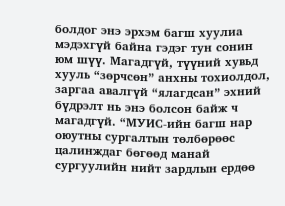болдог энэ эрхэм багш хуулиа мэдэхгүй байна гэдэг тун сонин юм шүү. Магадгүй, түүний хувьд хууль “зөрчсөн” анхны тохиолдол, заргаа авалгүй “ялагдсан” эхний бүдрэлт нь энэ болсон байж ч магадгүй. “МУИС-ийн багш нар оюутны сургалтын төлбөрөөс цалинждаг бөгөөд манай сургуулийн нийт зардлын ердөө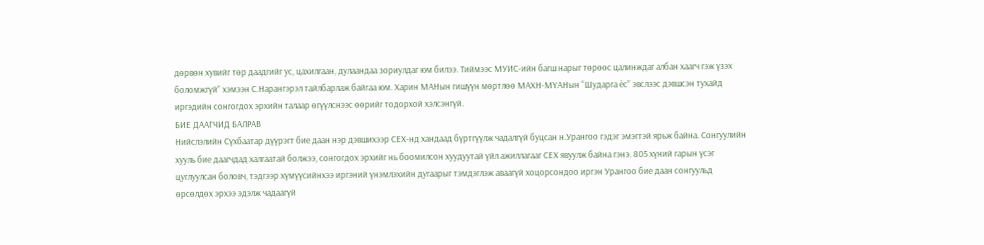дөрвөн хувийг төр даадгийг ус, цахилгаан, дулаандаа зориулдаг юм билээ. Тиймээс МУИС-ийн багш нарыг төрөөс цалинждаг албан хаагч гэж үзэх боломжгүй” хэмээн С.Нарангэрэл тайлбарлаж байгаа юм. Харин МАНын гишүүн мөртлөө МАХН-МҮАНын “Шударга ёс” эвслээс дэвшсэн тухайд иргэдийн сонгогдох эрхийн талаар өгүүлснээс өөрийг тодорхой хэлсэнгүй.
БИЕ ДААГЧИД БАЛРАВ
Нийслэлийн Сүхбаатар дүүрэгт бие даан нэр дэвшихээр СЕХ-нд хандаад бүртгүүлж чадалгүй буцсан н.Урангоо гэдэг эмэгтэй ярьж байна. Сонгуулийн хууль бие даагчдад халгаатай болжээ, сонгогдох эрхийг нь боомилсон хуудуутай үйл ажиллагааг СЕХ явуулж байна гэнэ. 805 хүний гарын үсэг цуглуулсан боловч, тэдгээр хүмүүсийнхээ иргэний үнэмлэхийн дугаарыг тэмдэглэж аваагүй хоцорсондоо иргэн Урангоо бие даан сонгуульд өрсөлдөх эрхээ эдэлж чадаагүй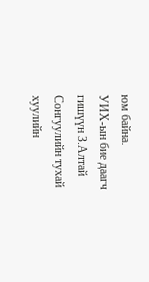юм байна.
УИХ-ын бие даагч гишүүн З.Алтай Сонгуулийн тухай хуулийн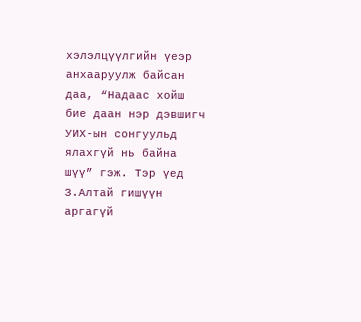хэлэлцүүлгийн үеэр анхааруулж байсан даа, “Надаас хойш бие даан нэр дэвшигч УИХ-ын сонгуульд ялахгүй нь байна шүү” гэж. Тэр үед З.Алтай гишүүн аргагүй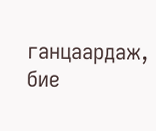ганцаардаж, бие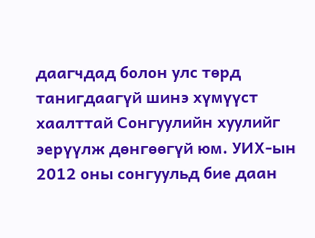даагчдад болон улс төрд танигдаагүй шинэ хүмүүст хаалттай Сонгуулийн хуулийг эерүүлж дөнгөөгүй юм. УИХ-ын 2012 оны сонгуульд бие даан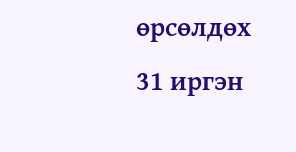өрсөлдөх 31 иргэн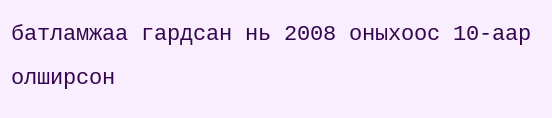батламжаа гардсан нь 2008 оныхоос 10-аар олширсон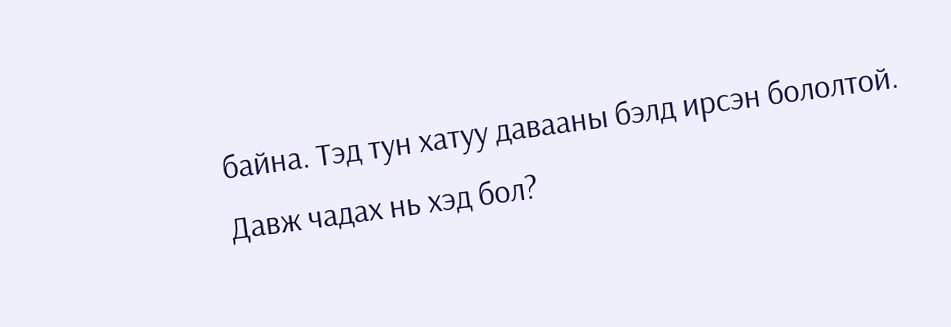байна. Тэд тун хатуу давааны бэлд ирсэн бололтой. Давж чадах нь хэд бол?